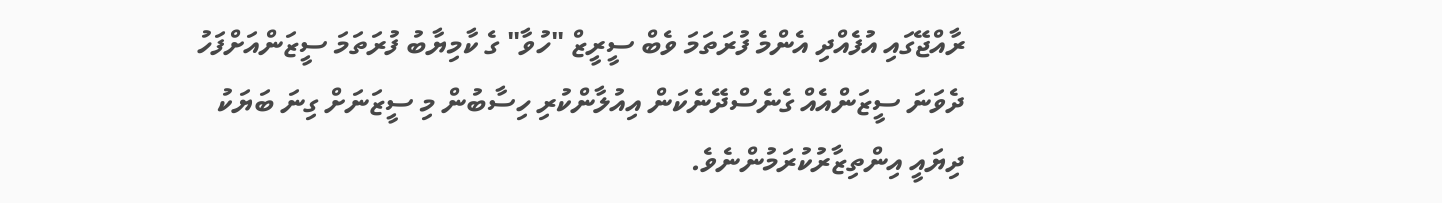ރާއްޖޭގައި އުފެއްދި އެންމެ ފުރަތަމަ ވެބް ސީރީޒް "ހުވާ" ގެ ކާމިޔާބު ފުރަތަމަ ސީޒަންއަށްފަހު ދެވަނަ ސީޒަންއެއް ގެނެސްދޭނެކަން އިއުލާންކުރި ހިސާބުން މި ސީޒަނަށް ގިނަ ބަޔަކު ދިޔައީ އިންތިޒާރުކުރަމުންނެވެ.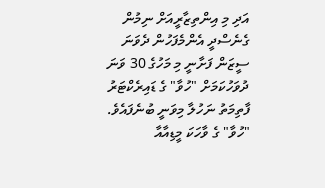އަދި މި އިންތިޒާރީއަށް ނިމުން ގެނެސްދީ އެންމެފަހުން ދެވަނަ ސީޒަން ފަށާނީ މި މަހުގެ 30 ވަނަ ދުވަހުކަމަށް "ހުވާ" ގެ ޑައިރެކްޓަރު ފާތިމަތު ނަހުލާ މިވަނީ ބުނެފައެވެ.
"ހުވާ" ގެ ވާހަކަ މީޑިއާއާ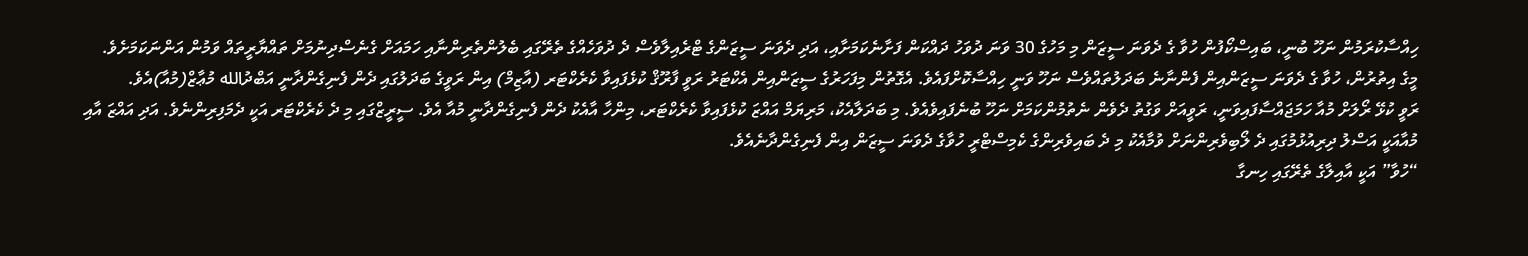ހިއްސާކުރަމުން ނަހޫ ބުނީ، ބައިސްކޯފުން ހުވާ ގެ ދެވަނަ ސީޒަން މި މަހުގެ 30 ވަނަ ދުވަހު ދައްކަން ފަށާނެކަމަށާއި، އަދި ދެވަނަ ސީޒަންގެ ޓްރެއިލާވެސް ދެ ދުވަހެއްގެ ތެރޭގައި ބެލުންތެރިންނާއި ހަމައަށް ގެނެސްދިނުމަށް ތައްޔާރީތައް ވަމުން އަންނަކަމަށެވެ.
މީގެ އިތުރުން، ހުވާ ގެ ދެވަނަ ސީޒަންއިން ފެންނާނެ ބަދަލުތައްވެސް ނަހޫ ވަނީ ހިއްސާކޮށްފައެވެ. އެގޮތުން މިފަހަރުގެ ސީޒަންއިން އެކްޓަރު ރަވީ ފާރޫޤް ކުޅެފައިވާ ކެރެކްޓަރ (އާޒިމް) އިން ރަވީގެ ބަދަލުގައި ދެން ފެނިގެންދާނީ އަބްދުالله މުޢާޒް(މުއާ)އެވެ.
ރަވީ ކުޅޭ ރޯލަށް މުއާ ހަމަޖައްސާފައިވަނީ، ރަވީއަށް ވަގުތު ދެވެން ނެތުމުންކަމަށް ނަހޫ ބުނެފައިވެއެވެ. މި ބަދަލާއެކު، މަރިޔަމް އައްޒަ ކުޅެފައިވާ ކެރެކްޓަރ، މިންހާ އާއެކު ދެން ފެނިގެންދާނީ މުއާ އެވެ. ސީރީޒްގައި މި ދެ ކެރެކްޓަރ އަކީ ދެމަފިރިންނެވެ. އަދި އައްޒަ އާއި މުއާއަކީ އަސްލު ދިރިއުޅުމުގައި ދެ ލޯބިވެރިންނަށް ވުމާއެކު މި ދެ ބައިވެރިންގެ ކެމިސްޓްރީ ހުވާގެ ދެވަނަ ސީޒަން އިން ފެނިގެންދާނެއެވެ.
“ހުވާ” އަކީ އާއިލާގެ ތެރޭގައި ހިނގާ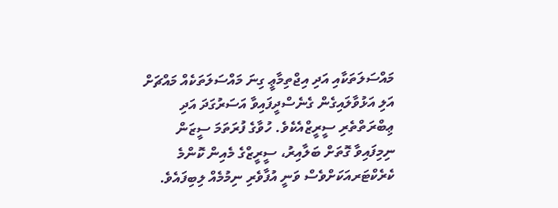މައްސަލަތަކާއި އަދި އިޖްތިމާޢީ ގިނަ މައްސަލަތަކެއް މައްޗަށް އަލި އަޅުވާލައިގެން ގެނެސްދީފައިވާ އަސަރުގަދަ އަދި ޢިބްރަތްތެރި ސީރީޒްއެކެވެ. ހުވާގެ ފުރަތަމަ ސީޒަން ނިމިފައިވާ ގޮތަށް ބަލާއިރު، ސީރީޒްގެ މެއިން ކޮންމެ ކެރެކްޓަރއަކަށްވެސް ވަނީ އުފާވެރި ނިމުމެއް ލިބިފައެވެ.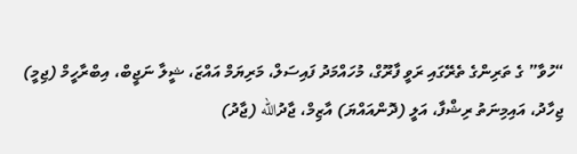“ހުވާ” ގެ ތަރިންގެ ތެރޭގައި ރަވީ ފާރޫގް، މުހައްމަދު ފައިސަލް، މަރިޔަމް އައްޒަ، ޝީލާ ނަޖީބް، އިބްރާހީމް (ޖިމީ) ޖިހާދު، އައިމިނަތު ރިޝްފާ، އަލީ (ދޮންއައްޔަ) އާޒިމް، ޖާދުالله (ޖާދު)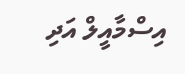އިސްމާއީލް އަދި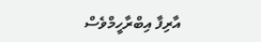އާރިފާ އިބްރާހީމްވެސް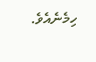ހިމެނެއެވެ.